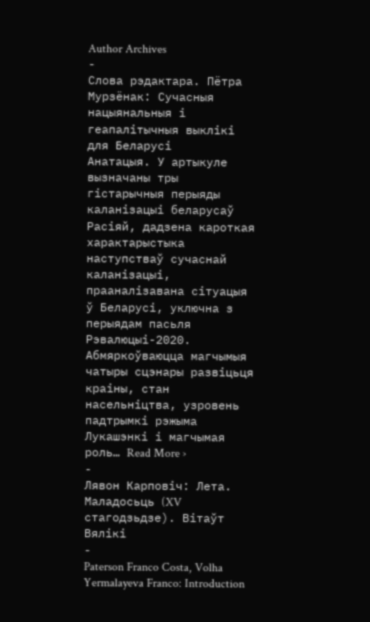Author Archives
-
Слова рэдактара. Пётра Мурзёнак: Сучасныя нацыянальныя і геапалітычныя выклікі для Беларусі
Анатацыя. У артыкуле вызначаны тры гістарычныя перыяды каланізацыі беларусаў Расіяй, дадзена кароткая характарыстыка наступстваў сучаснай каланізацыі, прааналізавана сітуацыя ў Беларусі, уключна з перыядам пасьля Рэвалюцыі-2020. Абмяркоўваюцца магчымыя чатыры сцэнары развіцьця краіны, стан насельніцтва, узровень падтрымкі рэжыма Лукашэнкі і магчымая роль… Read More ›
-
Лявон Карповіч: Лета. Маладосьць (XV стагодзьдзе). Вітаўт Вялікі
-
Paterson Franco Costa, Volha Yermalayeva Franco: Introduction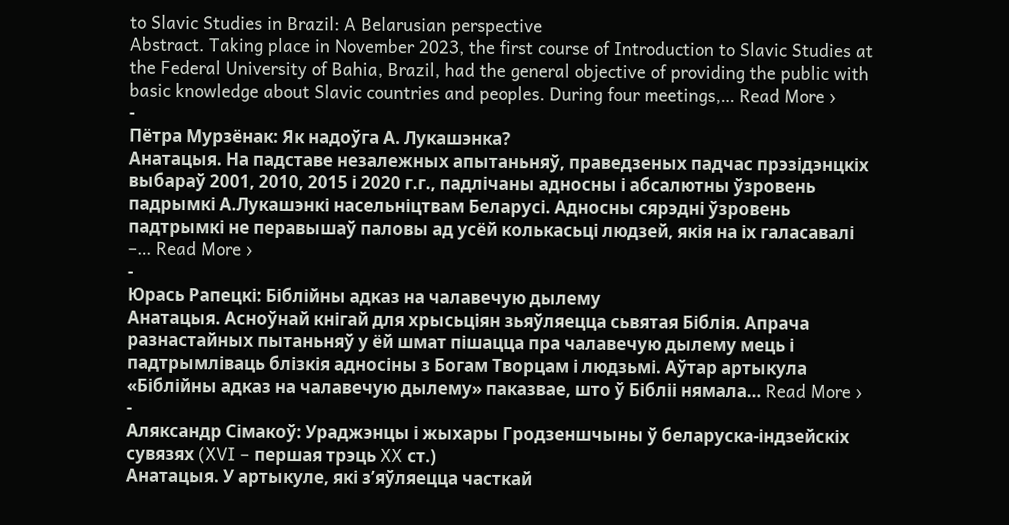to Slavic Studies in Brazil: A Belarusian perspective
Abstract. Taking place in November 2023, the first course of Introduction to Slavic Studies at the Federal University of Bahia, Brazil, had the general objective of providing the public with basic knowledge about Slavic countries and peoples. During four meetings,… Read More ›
-
Пётра Мурзёнак: Як надоўга А. Лукашэнка?
Анатацыя. На падставе незалежных апытаньняў, праведзеных падчас прэзідэнцкіх выбараў 2001, 2010, 2015 і 2020 г.г., падлічаны адносны і абсалютны ўзровень падрымкі А.Лукашэнкі насельніцтвам Беларусі. Адносны сярэдні ўзровень падтрымкі не перавышаў паловы ад усёй колькасьці людзей, якія на іх галасавалі –… Read More ›
-
Юрась Рапецкі: Біблійны адказ на чалавечую дылему
Анатацыя. Асноўнай кнігай для хрысьціян зьяўляецца сьвятая Біблія. Апрача разнастайных пытаньняў у ёй шмат пішацца пра чалавечую дылему мець і падтрымліваць блізкія адносіны з Богам Творцам і людзьмі. Аўтар артыкула «Біблійны адказ на чалавечую дылему» паказвае, што ў Бібліі нямала… Read More ›
-
Аляксандр Сімакоў: Ураджэнцы і жыхары Гродзеншчыны ў беларуска-індзейскіх сувязях (XVI – першая трэць XX ст.)
Анатацыя. У артыкуле, які з’яўляецца часткай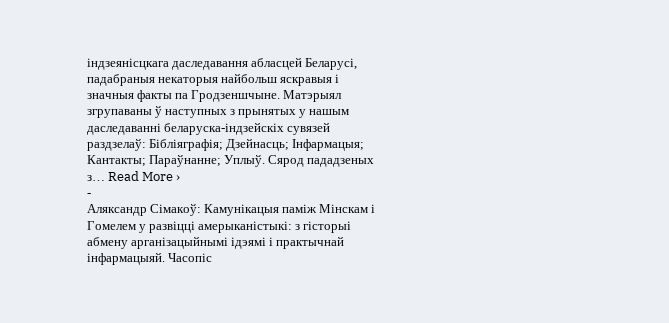індзеянісцкага даследавання абласцей Беларусі, падабраныя некаторыя найбольш яскравыя і значныя факты па Гродзеншчыне. Матэрыял згрупаваны ў наступных з прынятых у нашым даследаванні беларуска-індзейскіх сувязей раздзелаў: Бібліяграфія; Дзейнасць; Інфармацыя; Кантакты; Параўнанне; Уплыў. Сярод пададзеных з… Read More ›
-
Аляксандр Сімакоў: Камунікацыя паміж Мінскам і Гомелем у развіцці амерыканістыкі: з гісторыі абмену арганізацыйнымі ідэямі і практычнай інфармацыяй. Часопіс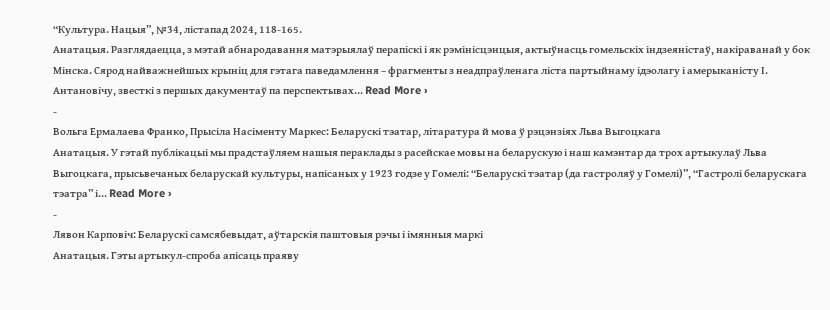“Культура. Нацыя”, №34, лістапад 2024, 118-165.
Анатацыя. Разглядаецца, з мэтай абнародавання матэрыялаў перапіскі і як рэмінісцэнцыя, актыўнасць гомельскіх індзеяністаў, накіраванай у бок Мінска. Сярод найважнейшых крыніц для гэтага паведамлення – фрагменты з неадпраўленага ліста партыйнаму ідэолагу і амерыканісту І. Антановічу, звесткі з першых дакументаў па перспектывах… Read More ›
-
Вольга Ермалаева Франко, Прысіла Насіменту Маркес: Беларускі тэатар, літаратура й мова ў рэцэнзіях Льва Выгоцкага
Анатацыя. У гэтай публікацыі мы прадстаўляем нашыя пераклады з расейскае мовы на беларускую і наш камэнтар да трох артыкулаў Льва Выгоцкага, прысьвечаных беларускай культуры, напісаных у 1923 годзе у Гомелі: “Беларускі тэатар (да гастроляў у Гомелі)”, “Гастролі беларускага тэатра” і… Read More ›
-
Лявон Карповіч: Беларускі самсябевыдат, аўтарскія паштовыя рэчы і імянныя маркі
Анатацыя. Гэты артыкул-спроба апісаць праяву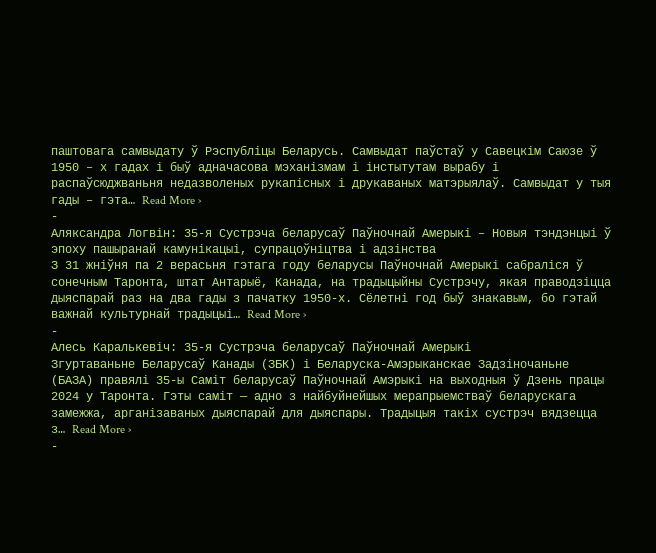паштовага самвыдату ў Рэспубліцы Беларусь. Самвыдат паўстаў у Савецкім Саюзе ў 1950 – х гадах і быў адначасова мэханізмам і інстытутам вырабу і распаўсюджваньня недазволеных рукапісных і друкаваных матэрыялаў. Самвыдат у тыя гады – гэта… Read More ›
-
Аляксандра Логвін: 35-я Сустрэча беларусаў Паўночнай Амeрыкі – Новыя тэндэнцыі ў эпоху пашыранай камунікацыі, супрацоўніцтва і адзінства
З 31 жніўня па 2 верасьня гэтага году беларусы Паўночнай Амeрыкі сабраліся ў сонечным Таронта, штат Антарыё, Канада, на традыцыйны Сустрэчу, якая праводзіцца дыяспарай раз на два гады з пачатку 1950-х. Сёлетні год быў знакавым, бо гэтай важнай культурнай традыцыі… Read More ›
-
Алесь Каралькевіч: 35-я Сустрэча беларусаў Паўночнай Амерыкі
Згуртаваньне Беларусаў Канады (ЗБК) і Беларуска-Амэрыканскае Задзіночаньне (БАЗА) правялі 35-ы Саміт беларусаў Паўночнай Амэрыкі на выходныя ў Дзень працы 2024 у Таронта. Гэты саміт — адно з найбуйнейшых мерапрыемстваў беларускага замежжа, арганізаваных дыяспарай для дыяспары. Традыцыя такіх сустрэч вядзецца з… Read More ›
-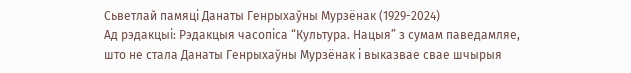Сьветлай памяці Данаты Генрыхаўны Мурзёнак (1929-2024)
Ад рэдакцыі: Рэдакцыя часопіса “Культура. Нацыя” з сумам паведамляе, што не стала Данаты Генрыхаўны Мурзёнак і выказвае свае шчырыя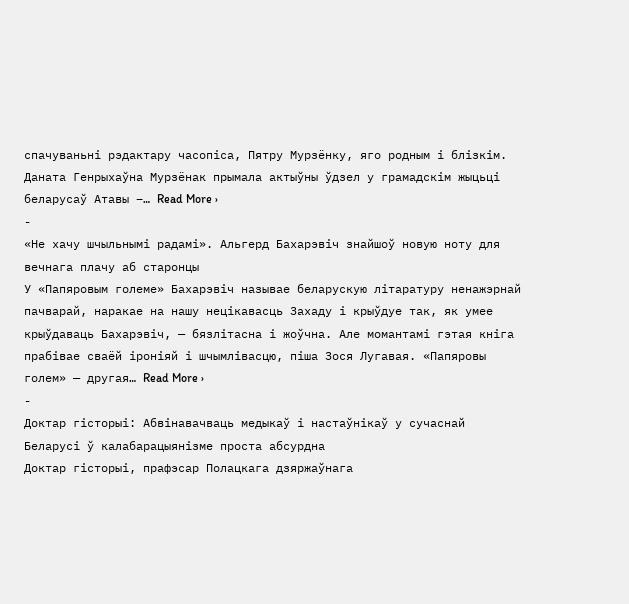спачуваньні рэдактару часопіса, Пятру Мурзёнку, яго родным і блізкім. Даната Генрыхаўна Мурзёнак прымала актыўны ўдзел у грамадскім жыцьці беларусаў Атавы –… Read More ›
-
«Не хачу шчыльнымі радамі». Альгерд Бахарэвіч знайшоў новую ноту для вечнага плачу аб старонцы
У «Папяровым големе» Бахарэвіч называе беларускую літаратуру ненажэрнай пачварай, наракае на нашу нецікавасць Захаду і крыўдуе так, як умее крыўдаваць Бахарэвіч, — бязлітасна і жоўчна. Але момантамі гэтая кніга прабівае сваёй іроніяй і шчымлівасцю, піша Зося Лугавая. «Папяровы голем» — другая… Read More ›
-
Доктар гісторыі: Абвінавачваць медыкаў і настаўнікаў у сучаснай Беларусі ў калабарацыянізме проста абсурдна
Доктар гісторыі, прафэсар Полацкага дзяржаўнага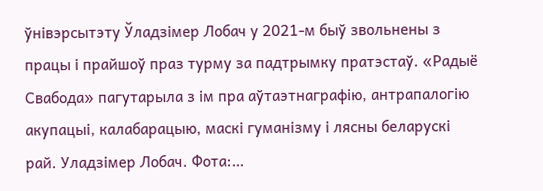ўнівэрсытэту Ўладзімер Лобач у 2021-м быў звольнены з працы і прайшоў праз турму за падтрымку пратэстаў. «Радыё Свабода» пагутарыла з ім пра аўтаэтнаграфію, антрапалогію акупацыі, калабарацыю, маскі гуманізму і лясны беларускі рай. Уладзімер Лобач. Фота:…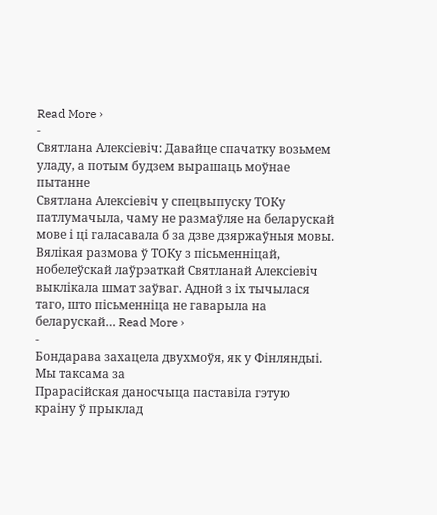Read More ›
-
Святлана Алексіевіч: Давайце спачатку возьмем уладу, а потым будзем вырашаць моўнае пытанне
Святлана Алексіевіч у спецвыпуску ТОКу патлумачыла, чаму не размаўляе на беларускай мове і ці галасавала б за дзве дзяржаўныя мовы. Вялікая размова ў ТОКу з пісьменніцай, нобелеўскай лаўрэаткай Святланай Алексіевіч выклікала шмат заўваг. Адной з іх тычылася таго, што пісьменніца не гаварыла на беларускай… Read More ›
-
Бондарава захацела двухмоўя, як у Фінляндыі. Мы таксама за
Прарасійская даносчыца паставіла гэтую краіну ў прыклад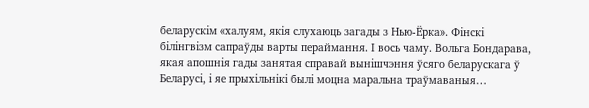беларускім «халуям, якія слухаюць загады з Нью-Ёрка». Фінскі білінгвізм сапраўды варты пераймання. І вось чаму. Вольга Бондарава, якая апошнія гады занятая справай вынішчэння ўсяго беларускага ў Беларусі, і яе прыхільнікі былі моцна маральна траўмаваныя…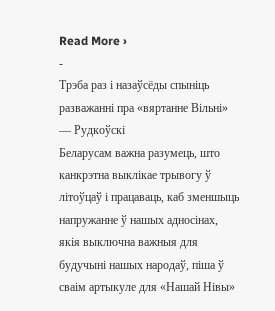Read More ›
-
Трэба раз і назаўсёды спыніць разважанні пра «вяртанне Вільні» — Рудкоўскі
Беларусам важна разумець, што канкрэтна выклікае трывогу ў літоўцаў і працаваць, каб зменшыць напружанне ў нашых адносінах, якія выключна важныя для будучыні нашых народаў, піша ў сваім артыкуле для «Нашай Нівы»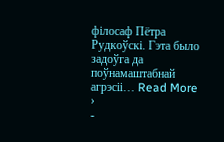філосаф Пётра Рудкоўскі. Гэта было задоўга да поўнамаштабнай агрэсіі… Read More ›
-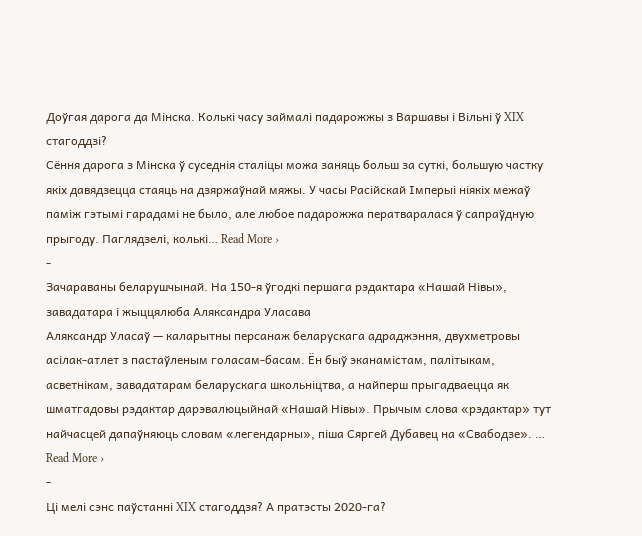Доўгая дарога да Мінска. Колькі часу займалі падарожжы з Варшавы і Вільні ў XIX стагоддзі?
Сёння дарога з Мінска ў суседнія сталіцы можа заняць больш за суткі, большую частку якіх давядзецца стаяць на дзяржаўнай мяжы. У часы Расійскай Імперыі ніякіх межаў паміж гэтымі гарадамі не было, але любое падарожжа ператваралася ў сапраўдную прыгоду. Паглядзелі, колькі… Read More ›
-
Зачараваны беларушчынай. На 150-я ўгодкі першага рэдактара «Нашай Нівы», завадатара і жыццялюба Аляксандра Уласава
Аляксандр Уласаў — каларытны персанаж беларускага адраджэння, двухметровы асілак-атлет з пастаўленым голасам-басам. Ён быў эканамістам, палітыкам, асветнікам, завадатарам беларускага школьніцтва, а найперш прыгадваецца як шматгадовы рэдактар дарэвалюцыйнай «Нашай Нівы». Прычым слова «рэдактар» тут найчасцей дапаўняюць словам «легендарны», піша Сяргей Дубавец на «Свабодзе». … Read More ›
-
Ці мелі сэнс паўстанні XIX стагоддзя? А пратэсты 2020-га?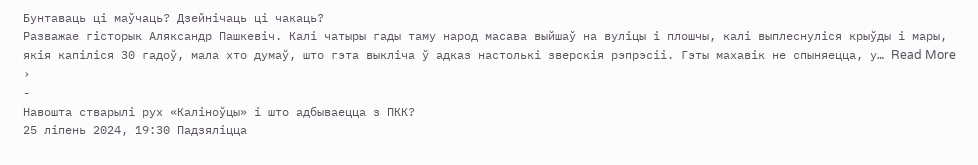Бунтаваць ці маўчаць? Дзейнічаць ці чакаць?
Разважае гісторык Аляксандр Пашкевіч. Калі чатыры гады таму народ масава выйшаў на вуліцы і плошчы, калі выплеснуліся крыўды і мары, якія капіліся 30 гадоў, мала хто думаў, што гэта выкліча ў адказ настолькі зверскія рэпрэсіі. Гэты махавік не спыняецца, у… Read More ›
-
Навошта стварылі рух «Каліноўцы» і што адбываецца з ПКК?
25 ліпень 2024, 19:30 Падзяліцца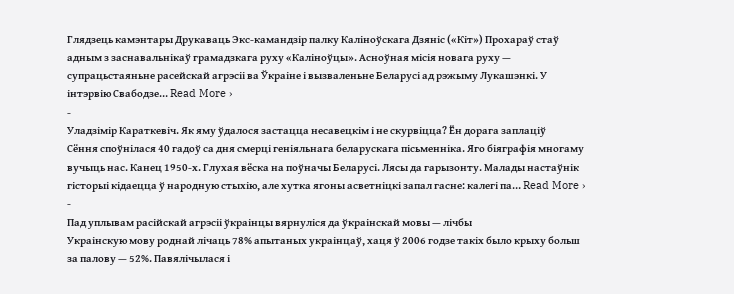Глядзець камэнтары Друкаваць Экс-камандзір палку Каліноўскага Дзяніс («Кіт») Прохараў стаў адным з заснавальнікаў грамадзкага руху «Каліноўцы». Асноўная місія новага руху — супрацьстаяньне расейскай агрэсіі ва Ўкраіне і вызваленьне Беларусі ад рэжыму Лукашэнкі. У інтэрвію Свабодзе… Read More ›
-
Уладзімір Караткевіч. Як яму ўдалося застацца несавецкім і не скурвіцца? Ён дорага заплаціў
Сёння споўнілася 40 гадоў са дня смерці геніяльнага беларускага пісьменніка. Яго біяграфія многаму вучыць нас. Канец 1950-х. Глухая вёска на поўначы Беларусі. Лясы да гарызонту. Малады настаўнік гісторыі кідаецца ў народную стыхію, але хутка ягоны асветніцкі запал гасне: калегі па… Read More ›
-
Пад уплывам расійскай агрэсіі ўкраінцы вярнуліся да ўкраінскай мовы — лічбы
Украінскую мову роднай лічаць 78% апытаных украінцаў, хаця ў 2006 годзе такіх было крыху больш за палову — 52%. Павялічылася і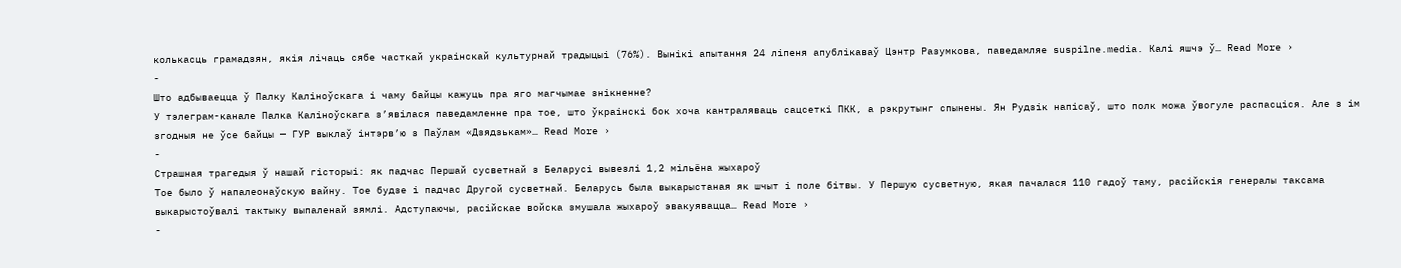колькасць грамадзян, якія лічаць сябе часткай украінскай культурнай традыцыі (76%). Вынікі апытання 24 ліпеня апублікаваў Цэнтр Разумкова, паведамляе suspilne.media. Калі яшчэ ў… Read More ›
-
Што адбываецца ў Палку Каліноўскага і чаму байцы кажуць пра яго магчымае знікненне?
У тэлеграм-канале Палка Каліноўскага з’явілася паведамленне пра тое, што ўкраінскі бок хоча кантраляваць сацсеткі ПКК, а рэкрутынг спынены. Ян Рудзік напісаў, што полк можа ўвогуле распасціся. Але з ім згодныя не ўсе байцы — ГУР выклаў інтэрв’ю з Паўлам «Дзядзькам»… Read More ›
-
Страшная трагедыя ў нашай гісторыі: як падчас Першай сусветнай з Беларусі вывезлі 1,2 мільёна жыхароў
Тое было ў напалеонаўскую вайну. Тое будзе і падчас Другой сусветнай. Беларусь была выкарыстаная як шчыт і поле бітвы. У Першую сусветную, якая пачалася 110 гадоў таму, расійскія генералы таксама выкарыстоўвалі тактыку выпаленай зямлі. Адступаючы, расійскае войска змушала жыхароў эвакуявацца… Read More ›
-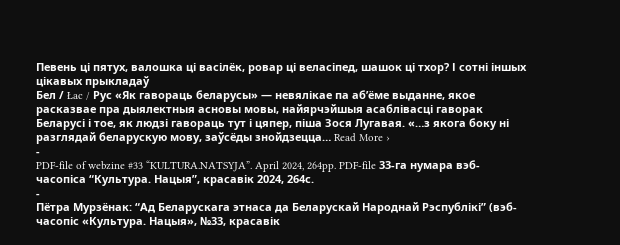Певень ці пятух, валошка ці васілёк, ровар ці веласіпед, шашок ці тхор? І сотні іншых цікавых прыкладаў
Бел / Łac / Рус «Як гавораць беларусы» — невялікае па аб’ёме выданне, якое расказвае пра дыялектныя асновы мовы, найярчэйшыя асаблівасці гаворак Беларусі і тое, як людзі гавораць тут і цяпер, піша Зося Лугавая. «…з якога боку ні разглядай беларускую мову, заўсёды знойдзецца… Read More ›
-
PDF-file of webzine #33 “KULTURA.NATSYJA”. April 2024, 264pp. PDF-file 33-га нумара вэб-часопіса “Культура. Нацыя”, красавік 2024, 264с.
-
Пётра Мурзёнак: “Ад Беларускага этнаса да Беларускай Народнай Рэспублікі” (вэб-часопіс «Культура. Нацыя», №33, красавік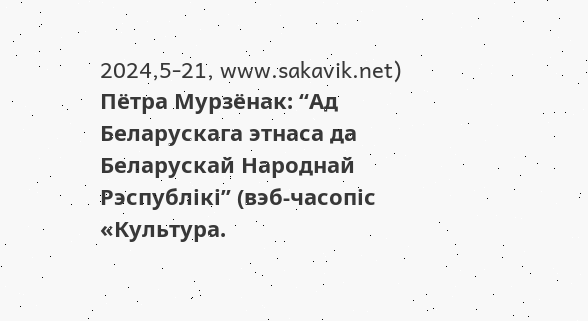2024,5-21, www.sakavik.net)
Пётра Мурзёнак: “Ад Беларускага этнаса да Беларускай Народнай Рэспублікі” (вэб-часопіс «Культура.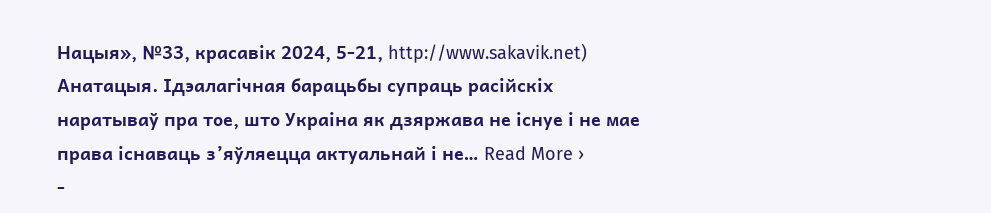Нацыя», №33, красавік 2024, 5-21, http://www.sakavik.net) Анатацыя. Ідэалагічная барацьбы супраць расійскіх наратываў пра тое, што Украіна як дзяржава не існуе і не мае права існаваць з’яўляецца актуальнай і не… Read More ›
-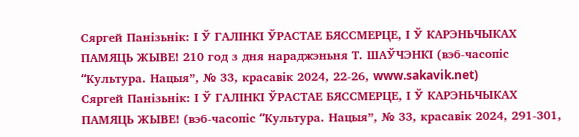Сяргей Панізьнік: І Ў ГАЛІНКІ ЎРАСТАЕ БЯССМЕРЦЕ, І Ў КАРЭНЬЧЫКАХ ПАМЯЦЬ ЖЫВЕ! 210 год з дня нараджэньня Т. ШАЎЧЭНКІ (вэб-часопіс “Kультура. Нацыя”, № 33, красавік 2024, 22-26, www.sakavik.net)
Сяргей Панізьнік: І Ў ГАЛІНКІ ЎРАСТАЕ БЯССМЕРЦЕ, І Ў КАРЭНЬЧЫКАХ ПАМЯЦЬ ЖЫВЕ! (вэб-часопіс “Kультура. Нацыя”, № 33, красавік 2024, 291-301,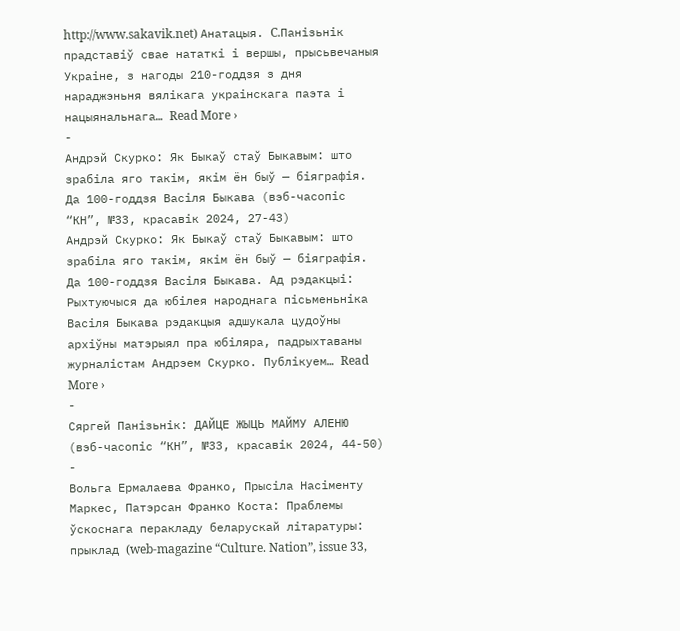http://www.sakavik.net) Анатацыя. C.Панізьнік прадставіў свае нататкі і вершы, прысьвечаныя Украіне, з нагоды 210-годдзя з дня нараджэньня вялікага украінскага паэта і нацыянальнага… Read More ›
-
Андрэй Скурко: Як Быкаў стаў Быкавым: што зрабіла яго такім, якім ён быў — біяграфія. Да 100-годдзя Васіля Быкава (вэб-часопіс “КН”, №33, красавік 2024, 27-43)
Андрэй Скурко: Як Быкаў стаў Быкавым: што зрабіла яго такім, якім ён быў — біяграфія. Да 100-годдзя Васіля Быкава. Ад рэдакцыі: Рыхтуючыся да юбілея народнага пісьменьніка Васіля Быкава рэдакцыя адшукала цудоўны архіўны матэрыял пра юбіляра, падрыхтаваны журналістам Андрэем Скурко. Публікуем… Read More ›
-
Сяргей Панізьнік: ДАЙЦЕ ЖЫЦЬ МАЙМУ АЛЕНЮ (вэб-часопіс “КН”, №33, красавік 2024, 44-50)
-
Вольга Ермалаева Франко, Прысіла Насіменту Маркес, Патэрсан Франко Коста: Праблемы ўскоснага перакладу беларускай літаратуры: прыклад (web-magazine “Culture. Nation”, issue 33,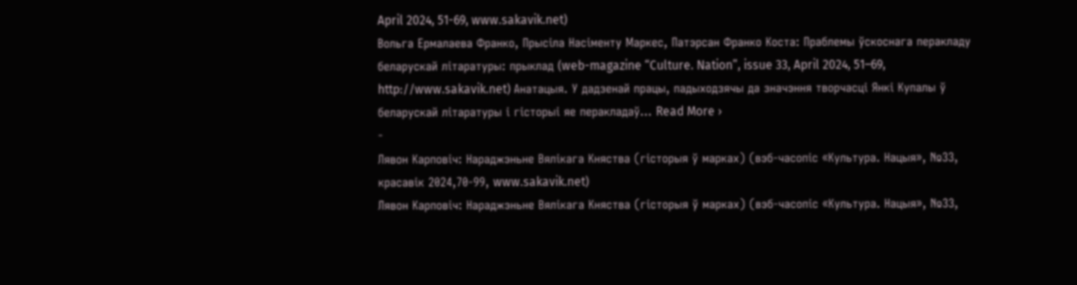April 2024, 51-69, www.sakavik.net)
Вольга Ермалаева Франко, Прысіла Насіменту Маркес, Патэрсан Франко Коста: Праблемы ўскоснага перакладу беларускай літаратуры: прыклад (web-magazine “Culture. Nation”, issue 33, April 2024, 51–69, http://www.sakavik.net) Анатацыя. У дадзенай працы, падыходзячы да значэння творчасці Янкі Купалы ў беларускай літаратуры і гісторыі яе перакладаў… Read More ›
-
Лявон Карповіч: Нараджэньне Вялікага Княства (гісторыя ў марках) (вэб-часопіс «Культура. Нацыя», №33, красавік 2024,70-99, www.sakavik.net)
Лявон Карповіч: Нараджэньне Вялікага Княства (гісторыя ў марках) (вэб-часопіс «Культура. Нацыя», №33,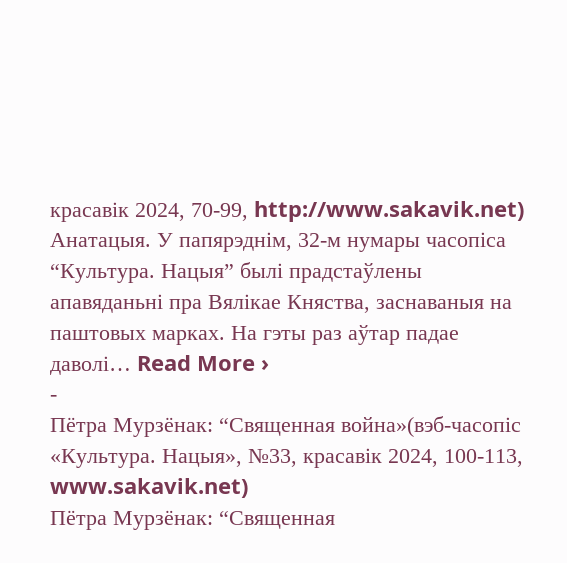красавік 2024, 70-99, http://www.sakavik.net) Анатацыя. У папярэднім, 32-м нумары часопіса “Культура. Нацыя” былі прадстаўлены апавяданьні пра Вялікае Княства, заснаваныя на паштовых марках. На гэты раз аўтар падае даволі… Read More ›
-
Пётра Мурзёнак: “Священная война»(вэб-часопіс «Культура. Нацыя», №33, красавік 2024, 100-113, www.sakavik.net)
Пётра Мурзёнак: “Священная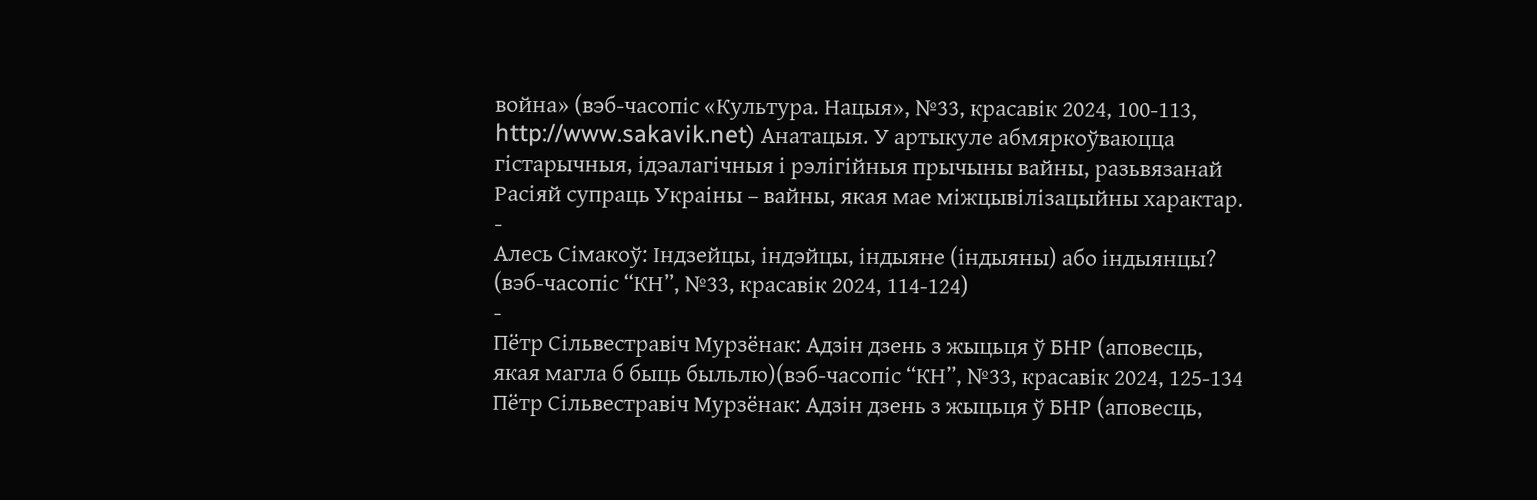война» (вэб-часопіс «Культура. Нацыя», №33, красавік 2024, 100-113, http://www.sakavik.net) Анатацыя. У артыкуле абмяркоўваюцца гістарычныя, ідэалагічныя і рэлігійныя прычыны вайны, разьвязанай Расіяй супраць Украіны – вайны, якая мае міжцывілізацыйны характар.
-
Алесь Сімакоў: Індзейцы, індэйцы, індыяне (індыяны) або індыянцы? (вэб-часопіс “КН”, №33, красавік 2024, 114-124)
-
Пётр Сільвестравіч Мурзёнак: Адзін дзень з жыцьця ў БНР (аповесць, якая магла б быць быльлю)(вэб-часопіс “КН”, №33, красавік 2024, 125-134
Пётр Сільвестравіч Мурзёнак: Адзін дзень з жыцьця ў БНР (аповесць,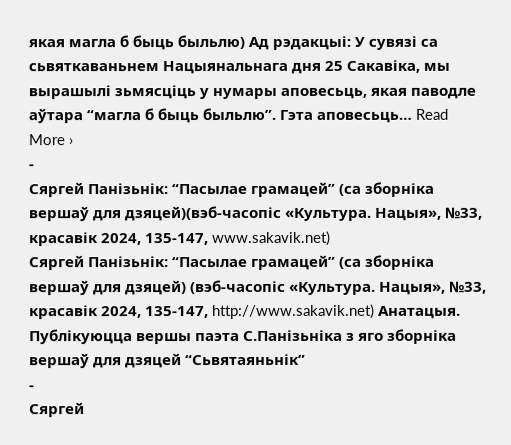якая магла б быць быльлю) Ад рэдакцыі: У сувязі са сьвяткаваньнем Нацыянальнага дня 25 Сакавіка, мы вырашылі зьмясціць у нумары аповесьць, якая паводле аўтара “магла б быць быльлю”. Гэта аповесьць… Read More ›
-
Сяргей Панізьнік: “Пасылае грамацей” (са зборніка вершаў для дзяцей)(вэб-часопіс «Культура. Нацыя», №33, красавік 2024, 135-147, www.sakavik.net)
Сяргей Панізьнік: “Пасылае грамацей” (са зборніка вершаў для дзяцей) (вэб-часопіс «Культура. Нацыя», №33, красавік 2024, 135-147, http://www.sakavik.net) Анатацыя. Публікуюцца вершы паэта С.Панізьніка з яго зборніка вершаў для дзяцей “Сьвятаяньнік”
-
Сяргей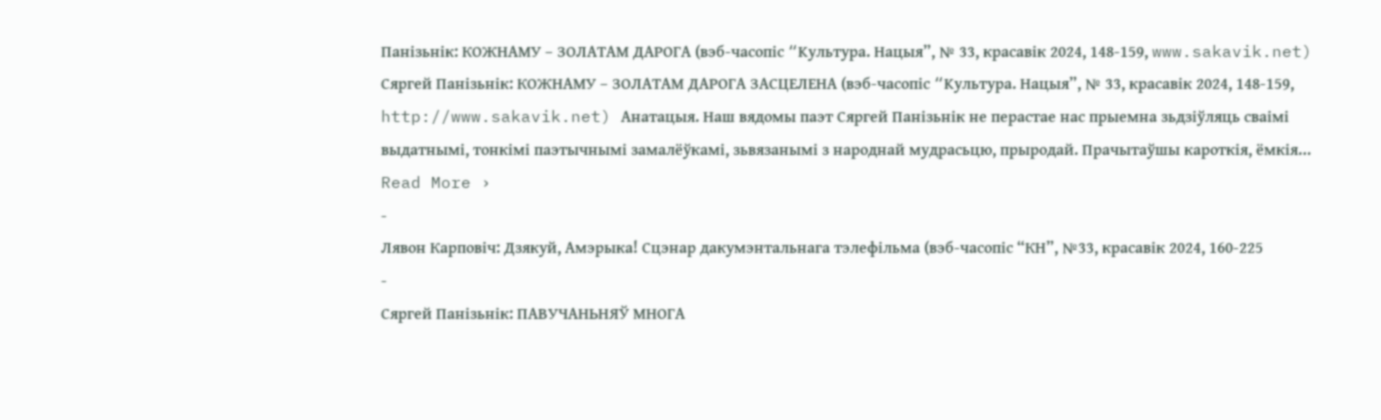Панізьнік: КОЖНАМУ – ЗОЛАТАМ ДАРОГА (вэб-часопіс “Kультура. Нацыя”, № 33, красавік 2024, 148-159, www.sakavik.net)
Сяргей Панізьнік: КОЖНАМУ – ЗОЛАТАМ ДАРОГА ЗАСЦЕЛЕНА (вэб-часопіс “Kультура. Нацыя”, № 33, красавік 2024, 148-159, http://www.sakavik.net) Анатацыя. Наш вядомы паэт Сяргей Панізьнік не перастае нас прыемна зьдзіўляць сваімі выдатнымі, тонкімі паэтычнымі замалёўкамі, зьвязанымі з народнай мудрасьцю, прыродай. Прачытаўшы кароткія, ёмкія… Read More ›
-
Лявон Карповіч: Дзякуй, Амэрыка! Сцэнар дакумэнтальнага тэлефільма (вэб-часопіс “КН”, №33, красавік 2024, 160-225
-
Сяргей Панізьнік: ПАВУЧАНЬНЯЎ МНОГА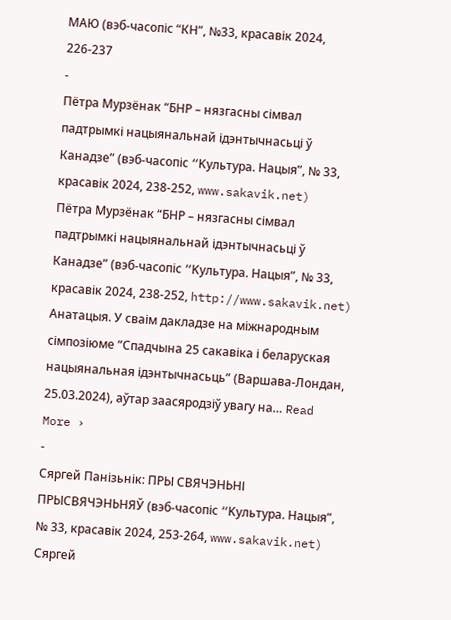МАЮ (вэб-часопіс “КН”, №33, красавік 2024, 226-237
-
Пётра Мурзёнак “БНР – нязгасны сімвал падтрымкі нацыянальнай ідэнтычнасьці ў Канадзе” (вэб-часопіс “Kультура. Нацыя”, № 33, красавік 2024, 238-252, www.sakavik.net)
Пётра Мурзёнак “БНР – нязгасны сімвал падтрымкі нацыянальнай ідэнтычнасьці ў Канадзе” (вэб-часопіс “Kультура. Нацыя”, № 33, красавік 2024, 238-252, http://www.sakavik.net) Анатацыя. У сваім дакладзе на міжнародным сімпозіюме “Спадчына 25 сакавіка і беларуская нацыянальная ідэнтычнасьць” (Варшава-Лондан, 25.03.2024), аўтар заасяродзіў увагу на… Read More ›
-
Сяргей Панізьнік: ПРЫ СВЯЧЭНЬНІ ПРЫСВЯЧЭНЬНЯЎ (вэб-часопіс “Kультура. Нацыя”, № 33, красавік 2024, 253-264, www.sakavik.net)
Сяргей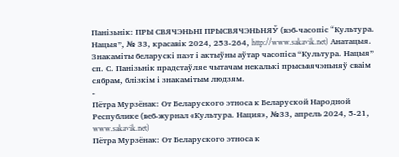Панізьнік: ПРЫ СВЯЧЭНЬНІ ПРЫСВЯЧЭНЬНЯЎ (вэб-часопіс “Kультура. Нацыя”, № 33, красавік 2024, 253-264, http://www.sakavik.net) Анатацыя. Знакаміты беларускі паэт і актыўны аўтар часопіса “Культура. Нацыя” сп. С. Панізьнік прадстаўляе чытачам некалькі прысьвячэньняў сваім сябрам, блізкім і знакамітым людзям.
-
Пётра Мурзёнак: От Беларуского этноса к Беларуской Народной Республике (веб-журнал «Культура. Нация», №33, апрель 2024, 5-21, www.sakavik.net)
Пётра Мурзёнак: От Беларуского этноса к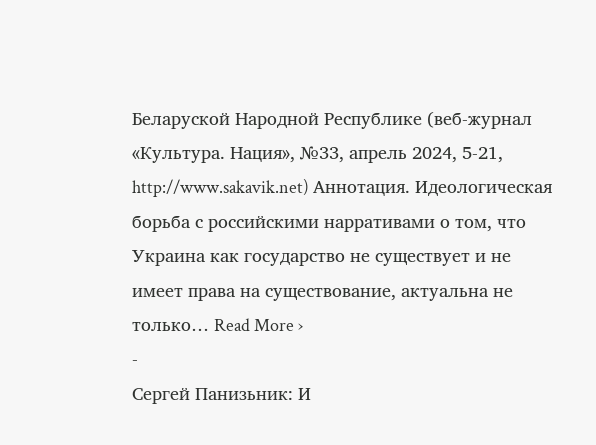Беларуской Народной Республике (веб-журнал «Культура. Нация», №33, апрель 2024, 5-21, http://www.sakavik.net) Аннотация. Идеологическая борьба с российскими нарративами о том, что Украина как государство не существует и не имеет права на существование, актуальна не только… Read More ›
-
Сергей Панизьник: И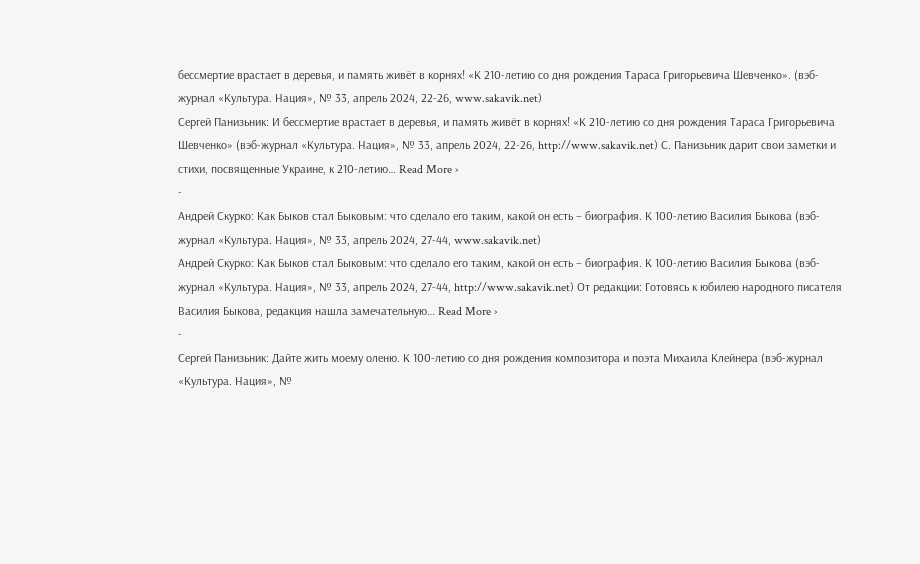бессмертие врастает в деревья, и память живёт в корнях! «К 210-летию со дня рождения Тараса Григорьевича Шевченко». (вэб-журнал «Культура. Нация», № 33, апрель 2024, 22-26, www.sakavik.net)
Сергей Панизьник: И бессмертие врастает в деревья, и память живёт в корнях! «К 210-летию со дня рождения Тараса Григорьевича Шевченко» (вэб-журнал «Культура. Нация», № 33, апрель 2024, 22-26, http://www.sakavik.net) С. Панизьник дарит свои заметки и стихи, посвященные Украине, к 210-летию… Read More ›
-
Андрей Скурко: Как Быков стал Быковым: что сделало его таким, какой он есть – биография. К 100-летию Василия Быкова (вэб-журнал «Культура. Нация», № 33, апрель 2024, 27-44, www.sakavik.net)
Андрей Скурко: Как Быков стал Быковым: что сделало его таким, какой он есть – биография. К 100-летию Василия Быкова (вэб-журнал «Культура. Нация», № 33, апрель 2024, 27-44, http://www.sakavik.net) От редакции: Готовясь к юбилею народного писателя Василия Быкова, редакция нашла замечательную… Read More ›
-
Сергей Панизьник: Дайте жить моему оленю. К 100-летию со дня рождения композитора и поэта Михаила Клейнера (вэб-журнал «Культура. Нация», №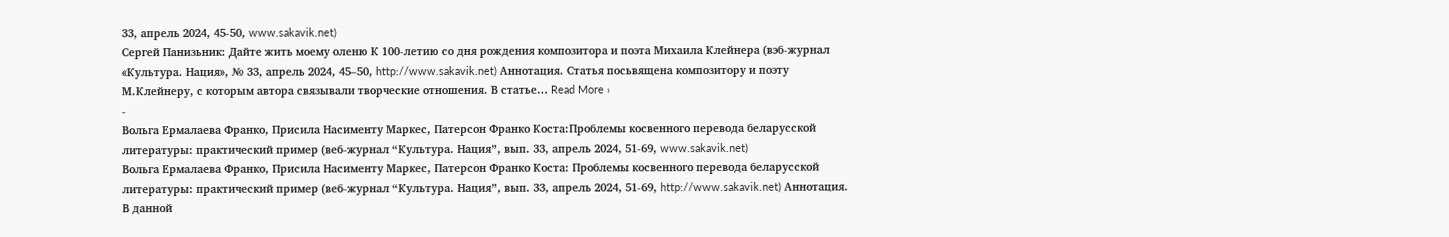33, апрель 2024, 45-50, www.sakavik.net)
Сергей Панизьник: Дайте жить моему оленю К 100-летию со дня рождения композитора и поэта Михаила Клейнера (вэб-журнал «Культура. Нация», № 33, апрель 2024, 45–50, http://www.sakavik.net) Аннотация. Статья посьвящена композитору и поэту М.Клейнеру, с которым автора связывали творческие отношения. В статье… Read More ›
-
Вольга Ермалаева Франко, Присила Насименту Маркес, Патерсон Франко Коста:Проблемы косвенного перевода беларусской литературы: практический пример (веб-журнал “Культура. Нация”, вып. 33, апрель 2024, 51-69, www.sakavik.net)
Вольга Ермалаева Франко, Присила Насименту Маркес, Патерсон Франко Коста: Проблемы косвенного перевода беларусской литературы: практический пример (веб-журнал “Культура. Нация”, вып. 33, апрель 2024, 51-69, http://www.sakavik.net) Аннотация. В данной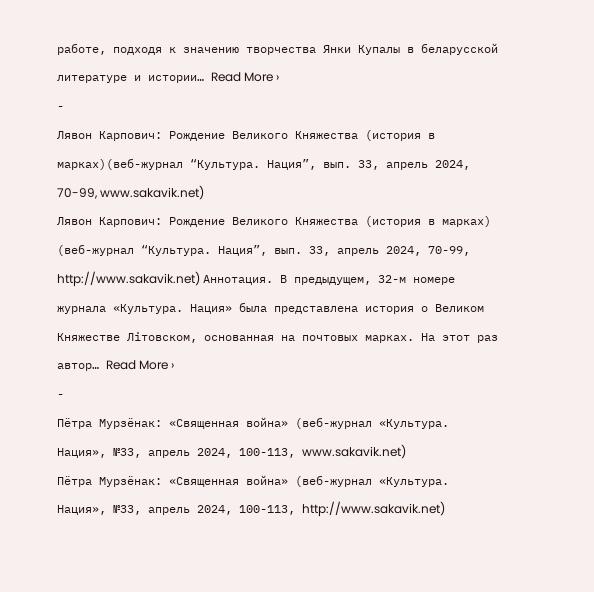работе, подходя к значению творчества Янки Купалы в беларусской литературе и истории… Read More ›
-
Лявон Карпович: Рождение Великого Княжества (история в марках)(веб-журнал “Культура. Нация”, вып. 33, апрель 2024, 70-99, www.sakavik.net)
Лявон Карпович: Рождение Великого Княжества (история в марках) (веб-журнал “Культура. Нация”, вып. 33, апрель 2024, 70-99, http://www.sakavik.net) Аннотация. В предыдущем, 32-м номере журнала «Культура. Нация» была представлена история о Великом Княжестве Літовском, основанная на почтовых марках. На этот раз автор… Read More ›
-
Пётра Мурзёнак: «Священная война» (веб-журнал «Культура. Нация», №33, апрель 2024, 100-113, www.sakavik.net)
Пётра Мурзёнак: «Священная война» (веб-журнал «Культура. Нация», №33, апрель 2024, 100-113, http://www.sakavik.net)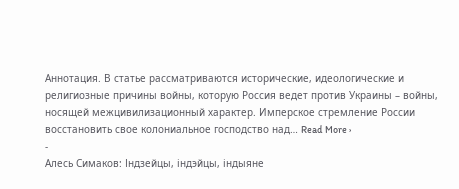Аннотация. В статье рассматриваются исторические, идеологические и религиозные причины войны, которую Россия ведет против Украины – войны, носящей межцивилизационный характер. Имперское стремление России восстановить свое колониальное господство над… Read More ›
-
Алесь Симаков: Індзейцы, індэйцы, індыяне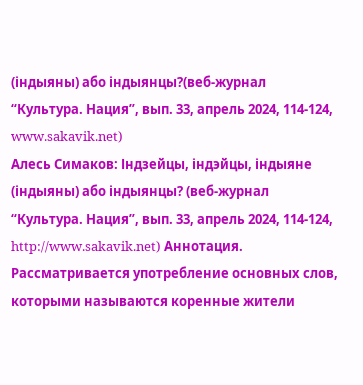(індыяны) або індыянцы?(веб-журнал “Культура. Нация”, вып. 33, апрель 2024, 114-124, www.sakavik.net)
Алесь Симаков: Індзейцы, індэйцы, індыяне (індыяны) або індыянцы? (веб-журнал “Культура. Нация”, вып. 33, апрель 2024, 114-124, http://www.sakavik.net) Аннотация. Рассматривается употребление основных слов, которыми называются коренные жители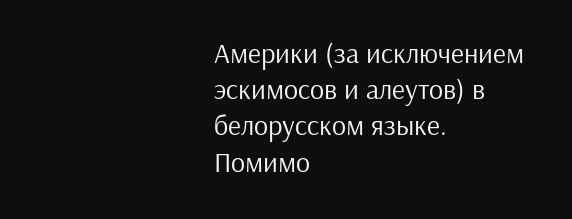Америки (за исключением эскимосов и алеутов) в белорусском языке. Помимо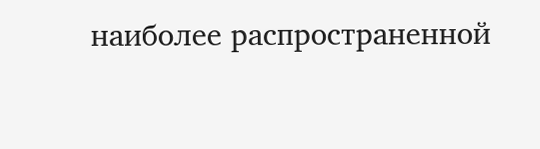наиболее распространенной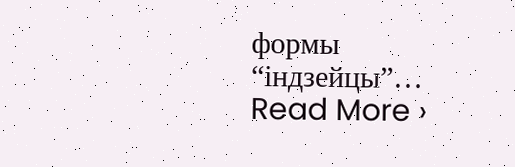формы “індзейцы”… Read More ›